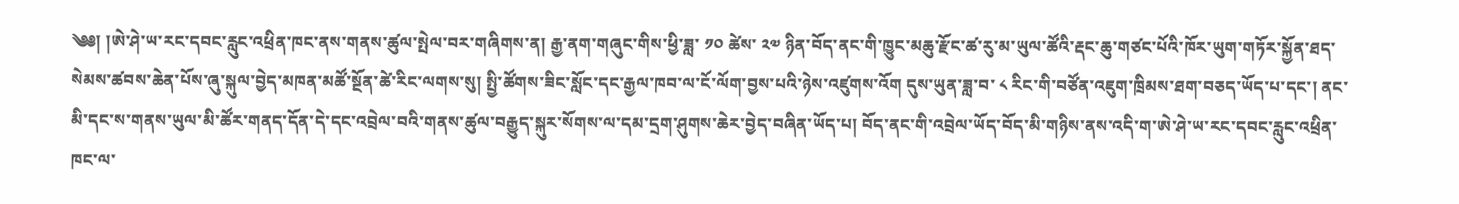༄༅། །ཨེ་ཤེ་ཡ་རང་དབང་རླུང་འཕྲིན་ཁང་ནས་གནས་ཚུལ་སྤེལ་བར་གཞིགས་ན། རྒྱ་ནག་གཞུང་གིས་ཕྱི་ཟླ་ ༡༠ ཚེས་ ༢༧ ཉིན་བོད་ནང་གི་ཁྱུང་མཆུ་རྫོང་ཚ་རུ་མ་ཡུལ་ཚོའི་རྡང་ཆུ་གཙང་པོའི་ཁོར་ཡུག་གཏོར་སྐྱོན་ཐད་སེམས་ཚབས་ཆེན་པོས་ཞུ་སྐུལ་བྱེད་མཁན་མཚོ་སྔོན་ཚེ་རིང་ལགས་སུ། སྤྱི་ཚོགས་ཟིང་སློང་དང་རྒྱལ་ཁབ་ལ་ངོ་ལོག་བྱས་པའི་ཉེས་འཛུགས་འོག དུས་ཡུན་ཟླ་བ་ ༨ རིང་གི་བཙོན་འཇུག་ཁྲིམས་ཐག་བཅད་ཡོད་པ་དང་། ནང་མི་དང་ས་གནས་ཡུལ་མི་ཚོར་གནད་དོན་དེ་དང་འབྲེལ་བའི་གནས་ཚུལ་བརྒྱུད་སྐུར་སོགས་ལ་དམ་དྲག་ཤུགས་ཆེར་བྱེད་བཞིན་ཡོད་པ། བོད་ནང་གི་འབྲེལ་ཡོད་བོད་མི་གཉིས་ནས་འདི་ག་ཨེ་ཤེ་ཡ་རང་དབང་རླུང་འཕྲིན་ཁང་ལ་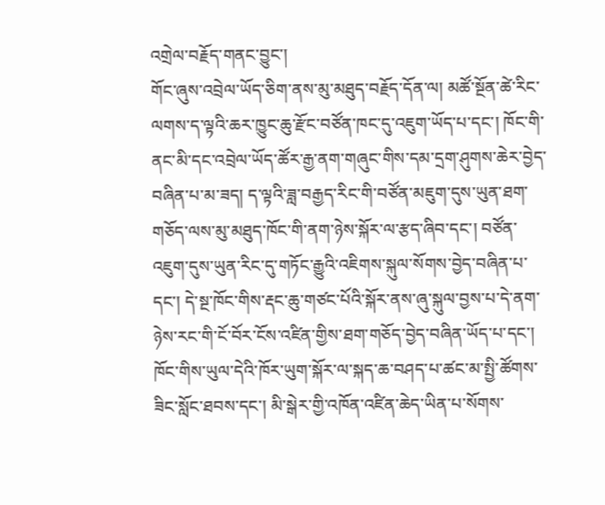འགྲེལ་བརྗོད་གནང་བྱུང་།
གོང་ཞུས་འབྲེལ་ཡོད་ཅིག་ནས་མུ་མཐུད་བརྗོད་དོན་ལ། མཚོ་སྔོན་ཚེ་རིང་ལགས་ད་ལྟའི་ཆར་ཁྱུང་ཆུ་རྫོང་བཙོན་ཁང་དུ་འཇུག་ཡོད་པ་དང་། ཁོང་གི་ནང་མི་དང་འབྲེལ་ཡོད་ཚོར་རྒྱ་ནག་གཞུང་གིས་དམ་དྲག་ཤུགས་ཆེར་བྱེད་བཞིན་པ་མ་ཟད། ད་ལྟའི་ཟླ་བརྒྱད་རིང་གི་བཙོན་མཇུག་དུས་ཡུན་ཐག་གཅོད་ལས་མུ་མཐུད་ཁོང་གི་ནག་ཉེས་སྐོར་ལ་རྩད་ཞིབ་དང་། བཙོན་འཇུག་དུས་ཡུན་རིང་དུ་གཏོང་རྒྱུའི་འཇིགས་སྐུལ་སོགས་བྱེད་བཞིན་པ་དང་། དེ་སྔ་ཁོང་གིས་རྡང་ཆུ་གཙང་པོའི་སྐོར་ནས་ཞུ་སྐུལ་བྱས་པ་དེ་ནག་ཉེས་རང་གི་ངོ་བོར་ངོས་འཛིན་གྱིས་ཐག་གཅོད་བྱེད་བཞིན་ཡོད་པ་དང་། ཁོང་གིས་ཡུལ་དེའི་ཁོར་ཡུག་སྐོར་ལ་སྐད་ཆ་བཤད་པ་ཚང་མ་སྤྱི་ཚོགས་ཟིང་སློང་ཐབས་དང་། མི་སྒེར་གྱི་འཁོན་འཛིན་ཆེད་ཡིན་པ་སོགས་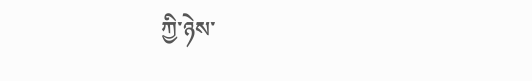ཀྱི་ཉེས་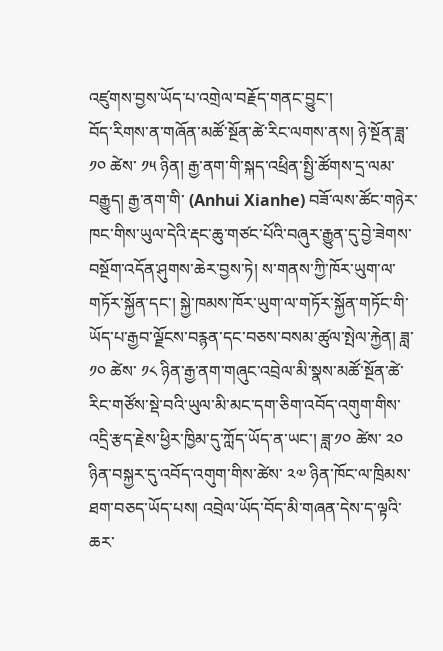འཛུགས་བྱས་ཡོད་པ་འགྲེལ་བརྗོད་གནང་བྱུང་།
བོད་རིགས་ན་གཞོན་མཚོ་སྔོན་ཚེ་རིང་ལགས་ནས། ཉེ་སྔོན་ཟླ་ ༡༠ ཚེས་ ༡༥ ཉིན། རྒྱ་ནག་གི་སྐད་འཕྲིན་སྤྱི་ཚོགས་དྲ་ལམ་བརྒྱུད། རྒྱ་ནག་གི་ (Anhui Xianhe) བཟོ་ལས་ཚོང་གཉེར་ཁང་གིས་ཡུལ་དེའི་རྡང་ཆུ་གཙང་པོའི་བཞུར་རྒྱུན་དུ་བྱེ་ཟེགས་བསྔོག་འདོན་ཤུགས་ཆེར་བྱས་ཏེ། ས་གནས་ཀྱི་ཁོར་ཡུག་ལ་གཏོར་སྐྱོན་དང་། སྐྱེ་ཁམས་ཁོར་ཡུག་ལ་གཏོར་སྐྱོན་གཏོང་གི་ཡོད་པ་རྒྱབ་ལྗོངས་བརྙན་དང་བཅས་བསམ་ཚུལ་སྤེལ་རྐྱེན། ཟླ་ ༡༠ ཚེས་ ༡༨ ཉིན་རྒྱ་ནག་གཞུང་འབྲེལ་མི་སྣས་མཚོ་སྔོན་ཚེ་རིང་གཙོས་སྡེ་བའི་ཡུལ་མི་མང་དག་ཅིག་འབོད་འགུག་གིས་འདྲི་རྩད་རྗེས་ཕྱིར་ཁྱིམ་དུ་ཀློད་ཡོད་ན་ཡང་། ཟླ་༡༠ ཚེས་ ༢༠ ཉིན་བསྐྱར་དུ་འབོད་འགུག་གིས་ཚེས་ ༢༧ ཉིན་ཁོང་ལ་ཁྲིམས་ཐག་བཅད་ཡོད་པས། འབྲེལ་ཡོད་བོད་མི་གཞན་དེས་ད་ལྟའི་ཆར་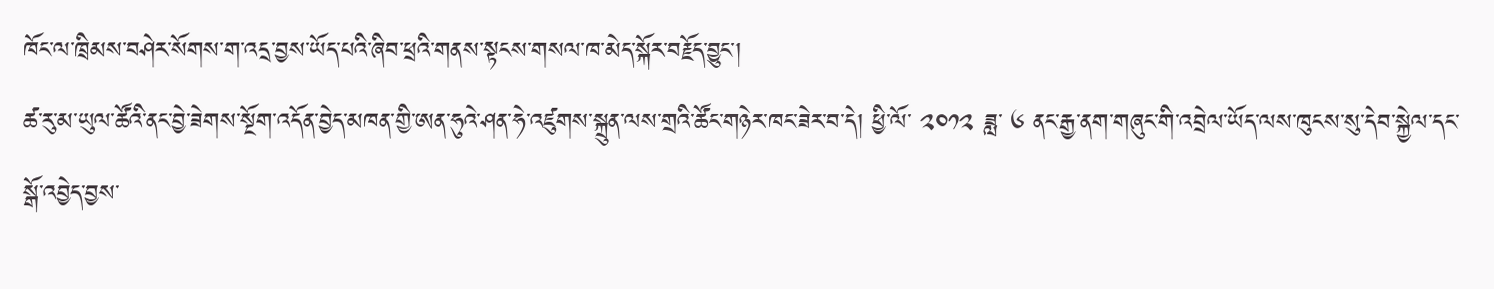ཁོང་ལ་ཁྲིམས་བཤེར་སོགས་ག་འདྲ་བྱས་ཡོད་པའི་ཞིབ་ཕྲའི་གནས་སྟངས་གསལ་ཁ་མེད་སྐོར་བརྗོད་བྱུང་།
ཚ་རུ་མ་ཡུལ་ཚོའི་ནང་བྱེ་ཟེགས་སྔོག་འདོན་བྱེད་མཁན་གྱི་ཨན་ཧུའེ་ཤན་ཧེ་འཛུགས་སྐྲུན་ལས་གྲའི་ཚོང་གཉེར་ཁང་ཟེར་བ་དེ། ཕྱི་ལོ་ ༢༠༡༢ ཟླ་ ༦ ནང་རྒྱ་ནག་གཞུང་གི་འབྲེལ་ཡོད་ལས་ཁུངས་སུ་དེབ་སྐྱེལ་དང་སྒོ་འབྱེད་བྱས་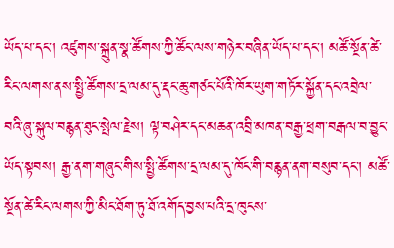ཡོད་པ་དང་། འཛུགས་སྐྲུན་སྣ་ཚོགས་ཀྱི་ཚོང་ལས་གཉེར་བཞིན་ཡོད་པ་དང་། མཚོ་སྔོན་ཚེ་རིང་ལགས་ནས་སྤྱི་ཚོགས་དྲ་ལམ་དུ་རྡང་ཆུ་གཙང་པོའི་ཁོར་ཡུག་གཏོར་སྐྱོན་དང་འབྲེལ་བའི་ཞུ་སྐུལ་བརྙན་ཐུང་སྤེལ་རྗེས། ལྟ་བཤེར་དང་མཆན་འབྲི་མཁན་བརྒྱ་ཕྲག་བརྒལ་བ་བྱུང་ཡོད་སྟབས། རྒྱ་ནག་གཞུང་གིས་སྤྱི་ཚོགས་དྲ་ལམ་དུ་ཁོང་གི་བརྙན་ནག་བསུབ་དང་། མཚོ་སྔོན་ཚེ་རིང་ལགས་ཀྱི་མིང་ཐོག་ཏུ་ཐོ་འགོད་བྱས་པའི་དྲ་ཁུངས་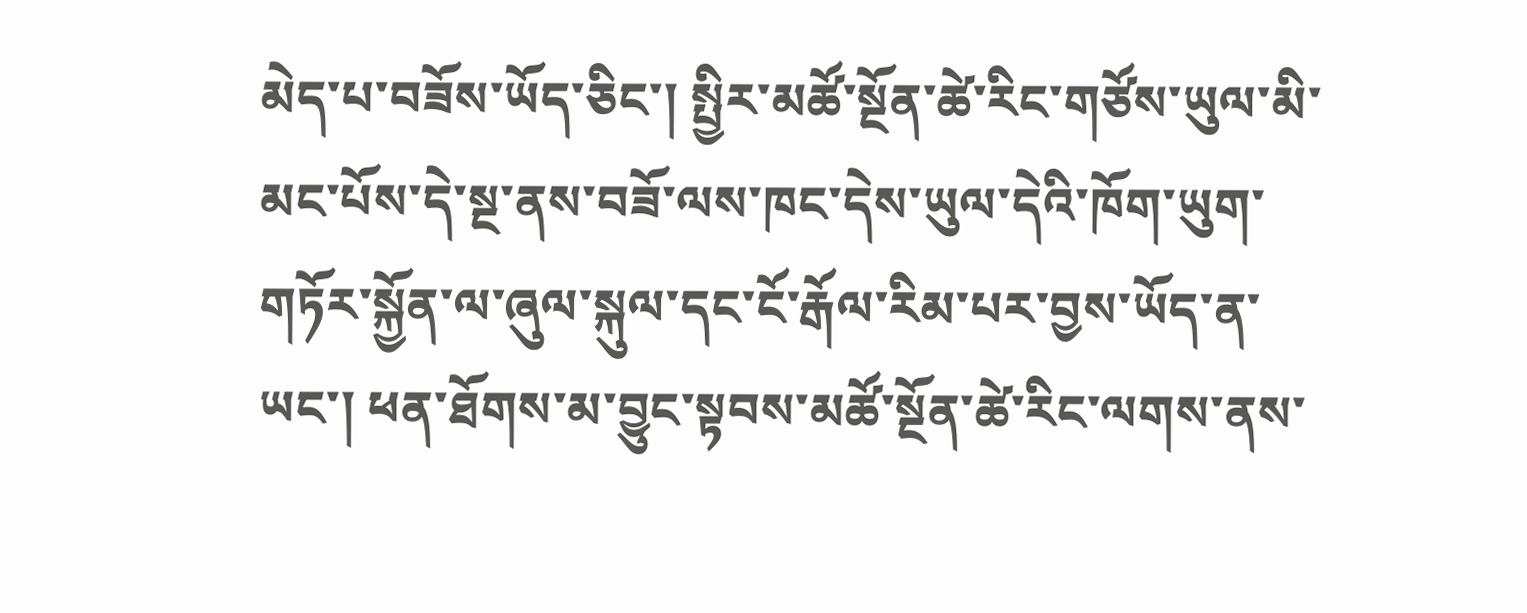མེད་པ་བཟོས་ཡོད་ཅིང་། སྤྱིར་མཚོ་སྔོན་ཚེ་རིང་གཙོས་ཡུལ་མི་མང་པོས་དེ་སྔ་ནས་བཟོ་ལས་ཁང་དེས་ཡུལ་དེའི་ཁོག་ཡུག་གཏོར་སྐྱོན་ལ་ཞུལ་སྐུལ་དང་ངོ་རྒོལ་རིམ་པར་བྱས་ཡོད་ན་ཡང་། ཕན་ཐོགས་མ་བྱུང་སྟབས་མཚོ་སྔོན་ཚེ་རིང་ལགས་ནས་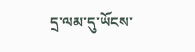དྲ་ལམ་དུ་ཡོངས་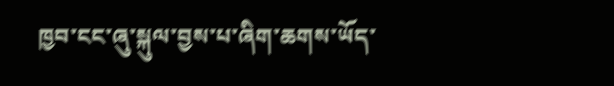ཁྱབ་ངང་ཞུ་སྐུལ་བྱས་པ་ཞིག་ཆགས་ཡོད་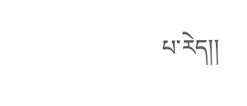པ་རེད།།